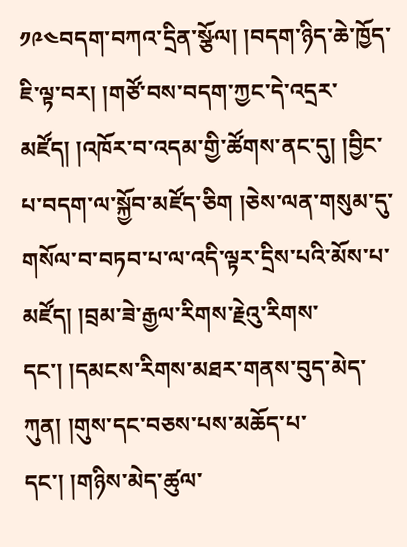༡༩༤བདག་བཀའ་དྲིན་སྩོལ། །བདག་ཉིད་ཆེ་ཁྱོད་ཇི་ལྟ་བར། །གཙོ་བས་བདག་ཀྱང་དེ་འདྲར་མཛོད། །འཁོར་བ་འདམ་གྱི་ཚོགས་ནང་དུ། །བྱིང་པ་བདག་ལ་སྐྱོབ་མཛོད་ཅིག །ཅེས་ལན་གསུམ་དུ་གསོལ་བ་བཏབ་པ་ལ་འདི་ལྟར་དྲིས་པའི་མོས་པ་མཛོད། །བྲམ་ཟེ་རྒྱལ་རིགས་རྗེའུ་རིགས་དང་། །དམངས་རིགས་མཐར་གནས་བུད་མེད་ཀུན། །གུས་དང་བཅས་པས་མཆོད་པ་དང་། །གཉིས་མེད་ཚུལ་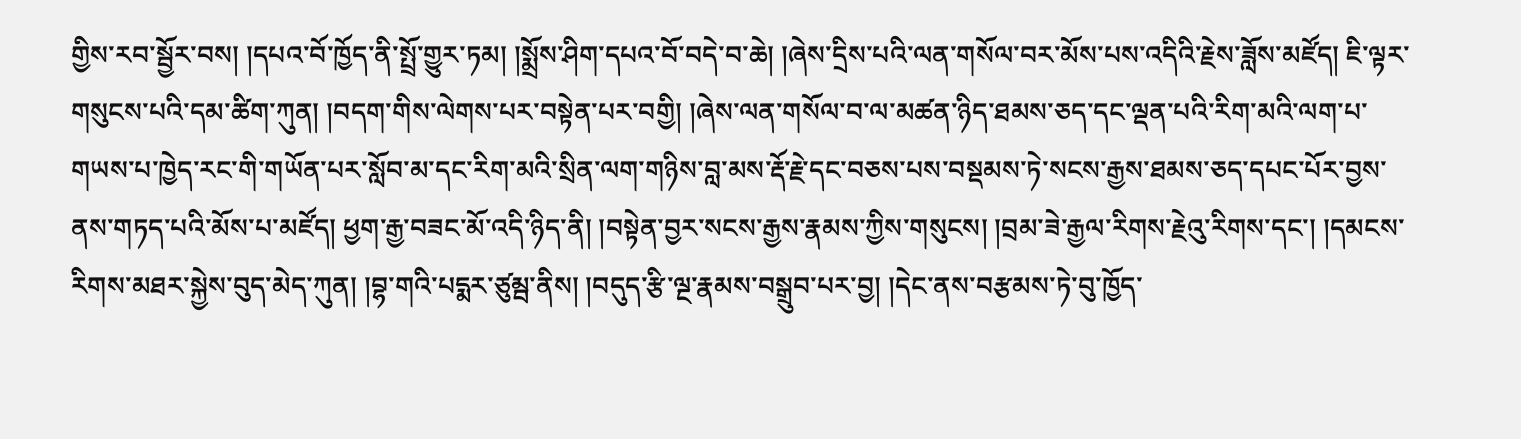གྱིས་རབ་སྦྱོར་བས། །དཔའ་བོ་ཁྱོད་ནི་སྤྲོ་གྱུར་ཏམ། །སྨྲོས་ཤིག་དཔའ་བོ་བདེ་བ་ཆེ། །ཞེས་དྲིས་པའི་ལན་གསོལ་བར་མོས་པས་འདིའི་རྗེས་ཟློས་མཛོད། ཇི་ལྟར་གསུངས་པའི་དམ་ཚིག་ཀུན། །བདག་གིས་ལེགས་པར་བསྟེན་པར་བགྱི། །ཞེས་ལན་གསོལ་བ་ལ་མཚན་ཉིད་ཐམས་ཅད་དང་ལྡན་པའི་རིག་མའི་ལག་པ་གཡས་པ་ཁྱེད་རང་གི་གཡོན་པར་སློབ་མ་དང་རིག་མའི་སྲིན་ལག་གཉིས་བླ་མས་རྡོ་རྗེ་དང་བཅས་པས་བསྡམས་ཏེ་སངས་རྒྱས་ཐམས་ཅད་དཔང་པོར་བྱས་ནས་གཏད་པའི་མོས་པ་མཛོད། ཕྱག་རྒྱ་བཟང་མོ་འདི་ཉིད་ནི། །བསྟེན་བྱར་སངས་རྒྱས་རྣམས་ཀྱིས་གསུངས། །བྲམ་ཟེ་རྒྱལ་རིགས་རྗེའུ་རིགས་དང་། །དམངས་རིགས་མཐར་སྐྱེས་བུད་མེད་ཀུན། །བྷ་གའི་པདྨར་ཙུམྦ་ནིས། །བདུད་རྩི་ལྔ་རྣམས་བསྒྲུབ་པར་བྱ། །དེང་ནས་བརྩམས་ཏེ་བུ་ཁྱོད་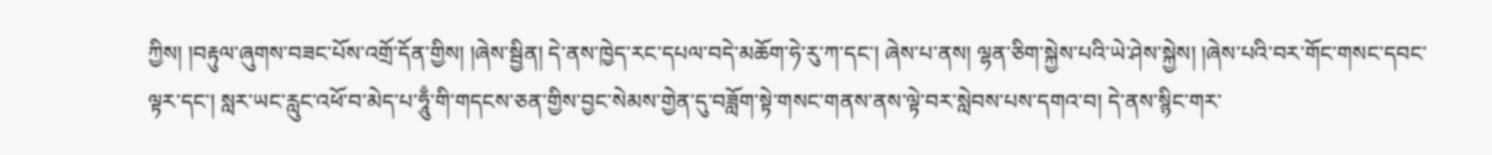ཀྱིས། །བརྟུལ་ཞུགས་བཟང་པོས་འགྲོ་དོན་གྱིས། །ཞེས་སྦྱིན། དེ་ནས་ཁྱེད་རང་དཔལ་བདེ་མཆོག་ཧེ་རུ་ཀ་དང་། ཞེས་པ་ནས། ལྷན་ཅིག་སྐྱེས་པའི་ཡེ་ཤེས་སྐྱེས། །ཞེས་པའི་བར་གོང་གསང་དབང་ལྟར་དང་། སླར་ཡང་རླུང་འཕོ་བ་མེད་པ་ཧཱུྃ་གི་གདངས་ཅན་གྱིས་བྱང་སེམས་གྱེན་དུ་བཟློག་སྟེ་གསང་གནས་ནས་ལྟེ་བར་སླེབས་པས་དགའ་བ། དེ་ནས་སྙིང་གར་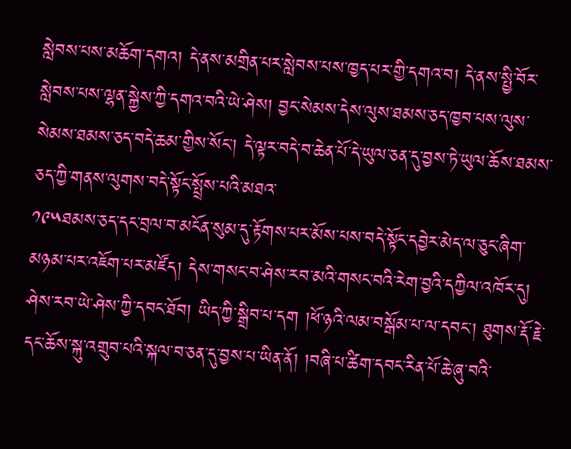སླེབས་པས་མཆོག་དགའ། དེ་ནས་མགྲིན་པར་སླེབས་པས་ཁྱད་པར་གྱི་དགའ་བ། དེ་ནས་སྤྱི་བོར་སླེབས་པས་ལྷན་སྐྱེས་ཀྱི་དགའ་བའི་ཡེ་ཤེས། བྱང་སེམས་དེས་ལུས་ཐམས་ཅད་ཁྱབ་པས་ལུས་སེམས་ཐམས་ཅད་བདེ་ཆམ་གྱིས་སོང་། དེ་ལྟར་བདེ་བ་ཆེན་པོ་དེ་ཡུལ་ཅན་དུ་བྱས་ཏེ་ཡུལ་ཆོས་ཐམས་ཅད་ཀྱི་གནས་ལུགས་བདེ་སྟོང་སྤྲོས་པའི་མཐའ་
༡༩༥ཐམས་ཅད་དང་བྲལ་བ་མངོན་སུམ་དུ་རྟོགས་པར་མོས་པས་བདེ་སྟོང་དབྱེར་མེད་ལ་ཅུང་ཞིག་མཉམ་པར་འཇོག་པར་མཛོད། དེས་གསང་བ་ཤེས་རབ་མའི་གསང་བའི་རེག་བྱའི་དཀྱིལ་འཁོར་དུ། ཤེས་རབ་ཡེ་ཤེས་ཀྱི་དབང་ཐོབ། ཡིད་ཀྱི་སྒྲིབ་པ་དག །ཕོ་ཉའི་ལམ་བསྒོམ་པ་ལ་དབང་། ཐུགས་རྡོ་རྗེ་དང་ཆོས་སྐུ་འགྲུབ་པའི་སྐལ་བ་ཅན་དུ་བྱས་པ་ཡིན་ནོ། །བཞི་པ་ཚིག་དབང་རིན་པོ་ཆེ་ཞུ་བའི་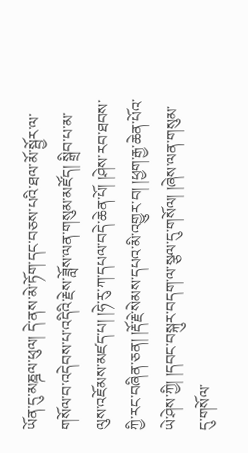ཡོན་དུ་མཎྜལ་ཕུལ། དེ་ནས་མེ་ཏོག་དང་བཅས་པའི་ཐལ་མོ་སྦྱོར་ལ་གསོལ་བ་འདེབས་པ་འདིའི་རྗེས་ཟློས་ལན་གསུམ་མཛོད། སྒྲིབ་པ་མ་ལུས་འཇོམས་མཛད་པ། །ཧེ་རུ་ཀ་དཔལ་བདེ་ཆེན་པོ། །ཤེས་རབ་ཐབས་ཀྱི་རང་བཞིན་ཅན། །རྡོ་རྗེ་སེམས་དཔའ་མི་འགྱུར་བ། །ཕྱག་རྒྱ་ཆེན་པོའ་ཡེ་ཤེས་ཀྱི། །དབང་བསྐུར་བདག་ལ་སྩལ་དུ་གསོལ། །ཞེས་ལན་གསུམ་དུ་གསོལ་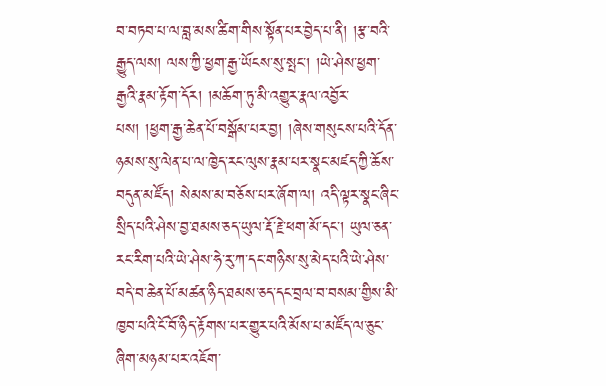བ་བཏབ་པ་ལ་བླ་མས་ཚིག་གིས་སྟོན་པར་བྱེད་པ་ནི། །རྩ་བའི་རྒྱུད་ལས། ལས་ཀྱི་ཕྱག་རྒྱ་ཡོངས་སུ་སྤང་། །ཡེ་ཤེས་ཕྱག་རྒྱའི་རྣམ་རྟོག་དོར། །མཆོག་ཏུ་མི་འགྱུར་རྣལ་འབྱོར་པས། །ཕྱག་རྒྱ་ཆེན་པོ་བསྒོམ་པར་བྱ། །ཞེས་གསུངས་པའི་དོན་ཉམས་སུ་ལེན་པ་ལ་ཁྱེད་རང་ལུས་རྣམ་པར་སྣང་མཛད་ཀྱི་ཆོས་བདུན་མཛོད། སེམས་མ་བཅོས་པར་ཞོག་ལ། འདི་ལྟར་སྣང་ཞིང་སྲིད་པའི་ཤེས་བྱ་ཐམས་ཅད་ཡུལ་རྡོ་རྗེ་ཕག་མོ་དང་། ཡུལ་ཅན་རང་རིག་པའི་ཡེ་ཤེས་ཧེ་རུ་ཀ་དང་གཉིས་སུ་མེད་པའི་ཡེ་ཤེས་བདེ་བ་ཆེན་པོ་མཚན་ཉིད་ཐམས་ཅད་དང་བྲལ་བ་བསམ་གྱིས་མི་ཁྱབ་པའི་ངོ་བོ་ཉིད་རྟོགས་པར་གྱུར་པའི་མོས་པ་མཛོད་ལ་ཅུང་ཞིག་མཉམ་པར་འཇོག་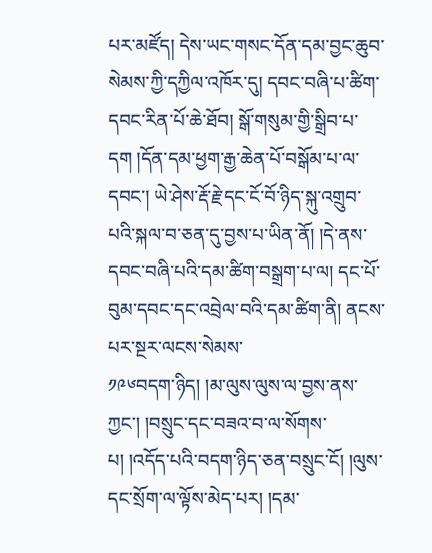པར་མཛོད། དེས་ཡང་གསང་དོན་དམ་བྱང་ཆུབ་སེམས་ཀྱི་དཀྱིལ་འཁོར་དུ། དབང་བཞི་པ་ཚིག་དབང་རིན་པོ་ཆེ་ཐོབ། སྒོ་གསུམ་གྱི་སྒྲིབ་པ་དག །དོན་དམ་ཕྱག་རྒྱ་ཆེན་པོ་བསྒོམ་པ་ལ་དབང་། ཡེ་ཤེས་རྡོ་རྗེ་དང་ངོ་བོ་ཉིད་སྐུ་འགྲུབ་པའི་སྐལ་བ་ཅན་དུ་བྱས་པ་ཡིན་ནོ། །དེ་ནས་དབང་བཞི་པའི་དམ་ཚིག་བསྒྲག་པ་ལ། དང་པོ་བུམ་དབང་དང་འབྲེལ་བའི་དམ་ཚིག་ནི། ནངས་པར་སྔར་ལངས་སེམས་
༡༩༦བདག་ཉིད། །མ་ལུས་ལུས་ལ་བྱས་ནས་ཀྱང་། །བསྲུང་དང་བཟའ་བ་ལ་སོགས་པ། །འདོད་པའི་བདག་ཉིད་ཅན་བསྲུང་ངོ། །ལུས་དང་སྲོག་ལ་ལྟོས་མེད་པར། །དམ་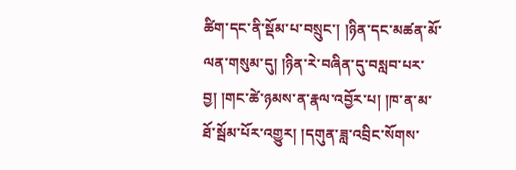ཚིག་དང་ནི་སྡོམ་པ་བསྲུང་། །ཉིན་དང་མཚན་མོ་ལན་གསུམ་དུ། །ཉིན་རེ་བཞིན་དུ་བསླབ་པར་བྱ། །གང་ཚེ་ཉམས་ན་རྣལ་འབྱོར་པ། །ཁ་ན་མ་ཐོ་སྦོམ་པོར་འགྱུར། །དགུན་ཟླ་འབྲིང་སོགས་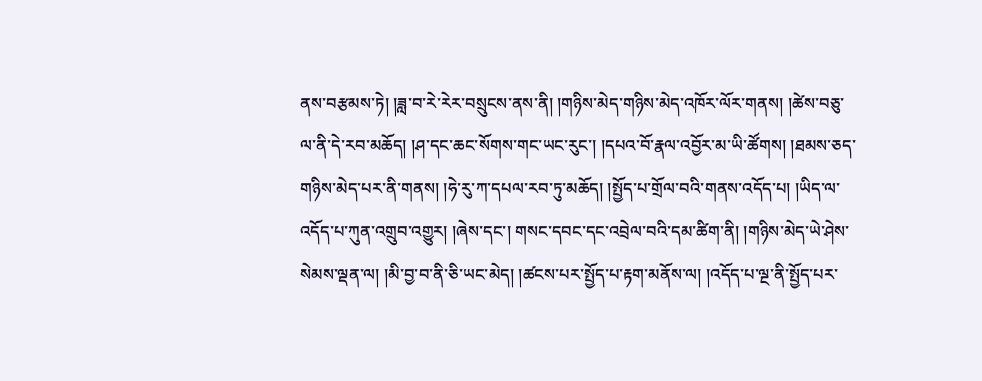ནས་བརྩམས་ཏེ། །ཟླ་བ་རེ་རེར་བསྲུངས་ནས་ནི། །གཉིས་མེད་གཉིས་མེད་འཁོར་ལོར་གནས། །ཚེས་བཅུ་ལ་ནི་དེ་རབ་མཆོད། །ཤ་དང་ཆང་སོགས་གང་ཡང་རུང་། །དཔའ་བོ་རྣལ་འབྱོར་མ་ཡི་ཚོགས། །ཐམས་ཅད་གཉིས་མེད་པར་ནི་གནས། །ཧེ་རུ་ཀ་དཔལ་རབ་ཏུ་མཆོད། །སྤྱོད་པ་གྲོལ་བའི་གནས་འདོད་པ། །ཡིད་ལ་འདོད་པ་ཀུན་འགྲུབ་འགྱུར། །ཞེས་དང་། གསང་དབང་དང་འབྲེལ་བའི་དམ་ཚིག་ནི། །གཉིས་མེད་ཡེ་ཤེས་སེམས་ལྡན་ལ། །མི་བྱ་བ་ནི་ཅི་ཡང་མེད། །ཚངས་པར་སྤྱོད་པ་རྟག་མནོས་ལ། །འདོད་པ་ལྔ་ནི་སྤྱོད་པར་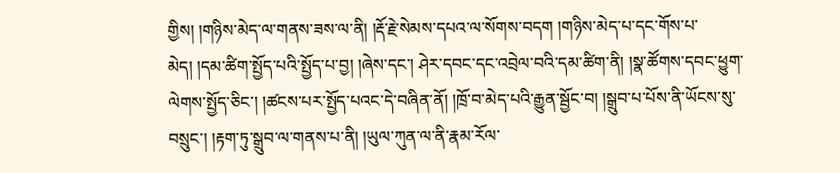གྱིས། །གཉིས་མེད་ལ་གནས་ཟས་ལ་ནི། །རྡོ་རྗེ་སེམས་དཔའ་ལ་སོགས་བདག །གཉིས་མེད་པ་དང་གོས་པ་མེད། །དམ་ཚིག་སྤྱོད་པའི་སྤྱོད་པ་བྱ། །ཞེས་དང་། ཤེར་དབང་དང་འབྲེལ་བའི་དམ་ཚིག་ནི། །སྣ་ཚོགས་དབང་ཕྱུག་ལེགས་སྤྱོད་ཅིང་། །ཚངས་པར་སྤྱོད་པའང་དེ་བཞིན་ནོ། །ཁྲོ་བ་མེད་པའི་རྒྱུན་སྦྱོང་བ། །སྒྲུབ་པ་པོས་ནི་ཡོངས་སུ་བསྲུང་། །རྟག་ཏུ་སྒྲུབ་ལ་གནས་པ་ནི། །ཡུལ་ཀུན་ལ་ནི་རྣམ་རོལ་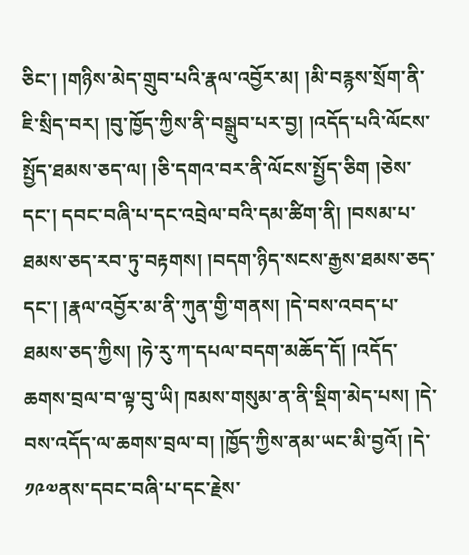ཅིང་། །གཉིས་མེད་གྲུབ་པའི་རྣལ་འབྱོར་མ། །མི་བརྙས་སྲོག་ནི་ཇི་སྲིད་བར། །བུ་ཁྱོད་ཀྱིས་ནི་བསྒྲུབ་པར་བྱ། །འདོད་པའི་ལོངས་སྤྱོད་ཐམས་ཅད་ལ། །ཅི་དགའ་བར་ནི་ལོངས་སྤྱོད་ཅིག །ཅེས་དང་། དབང་བཞི་པ་དང་འབྲེལ་བའི་དམ་ཚིག་ནི། །བསམ་པ་ཐམས་ཅད་རབ་ཏུ་བརྟགས། །བདག་ཉིད་སངས་རྒྱས་ཐམས་ཅད་དང་། །རྣལ་འབྱོར་མ་ནི་ཀུན་གྱི་གནས། །དེ་བས་འབད་པ་ཐམས་ཅད་ཀྱིས། །ཧེ་རུ་ཀ་དཔལ་བདག་མཆོད་དོ། །འདོད་ཆགས་བྲལ་བ་ལྟ་བུ་ཡི། ཁམས་གསུམ་ན་ནི་སྡིག་མེད་པས། །དེ་བས་འདོད་ལ་ཆགས་བྲལ་བ། །ཁྱོད་ཀྱིས་ནམ་ཡང་མི་བྱའོ། །དེ་
༡༩༧ནས་དབང་བཞི་པ་དང་རྗེས་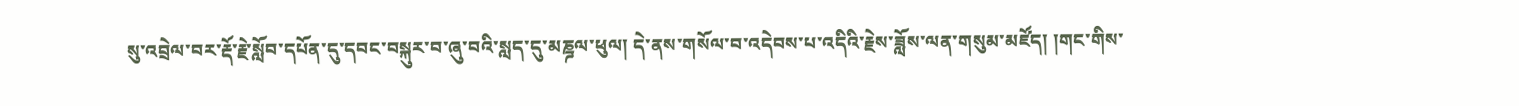སུ་འབྲེལ་བར་རྡོ་རྗེ་སློབ་དཔོན་དུ་དབང་བསྐུར་བ་ཞུ་བའི་སླད་དུ་མཎྜལ་ཕུལ། དེ་ནས་གསོལ་བ་འདེབས་པ་འདིའི་རྗེས་ཟློས་ལན་གསུམ་མཛོད། །གང་གིས་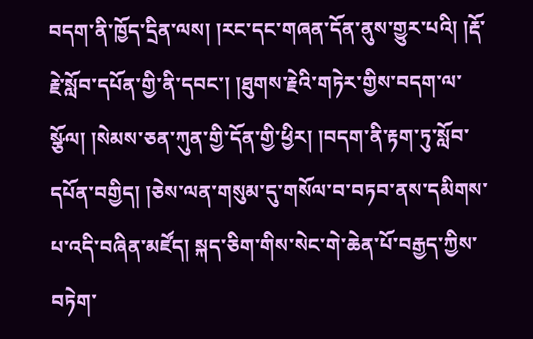བདག་ནི་ཁྱོད་དྲིན་ལས། །རང་དང་གཞན་དོན་ནུས་གྱུར་པའི། །རྡོ་རྗེ་སློབ་དཔོན་གྱི་ནི་དབང་། །ཐུགས་རྗེའི་གཏེར་གྱིས་བདག་ལ་སྩོལ། །སེམས་ཅན་ཀུན་གྱི་དོན་གྱི་ཕྱིར། །བདག་ནི་རྟག་ཏུ་སློབ་དཔོན་བགྱིད། །ཅེས་ལན་གསུམ་དུ་གསོལ་བ་བཏབ་ནས་དམིགས་པ་འདི་བཞིན་མཛོད། སྐད་ཅིག་གིས་སེང་གེ་ཆེན་པོ་བརྒྱད་ཀྱིས་བཏེག་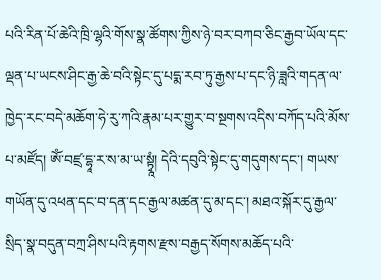པའི་རིན་པོ་ཆེའི་ཁྲི་ལྷའི་གོས་སྣ་ཚོགས་ཀྱིས་ཉེ་བར་བཀབ་ཅིང་རྒྱབ་ཡོལ་དང་ལྡན་པ་ཡངས་ཤིང་རྒྱ་ཆེ་བའི་སྟེང་དུ་པདྨ་རབ་ཏུ་རྒྱས་པ་དང་ཉི་ཟླའི་གདན་ལ་ཁྱེད་རང་བདེ་མཆོག་ཧེ་རུ་ཀའི་རྣམ་པར་གྱུར་བ་སྔགས་འདིས་བཀོད་པའི་མོས་པ་མཛོད། ༀ་བཛྲ་དྷཱ་ར་ས་མ་ཡ་སྟྭཱཾ། དེའི་དབུའི་སྟེང་དུ་གདུགས་དང་། གཡས་གཡོན་དུ་འཕན་དང་བ་དན་དང་རྒྱལ་མཚན་དུ་མ་དང་། མཐའ་སྐོར་དུ་རྒྱལ་སྲིད་སྣ་བདུན་བཀྲ་ཤིས་པའི་རྟགས་རྫས་བརྒྱད་སོགས་མཆོད་པའི་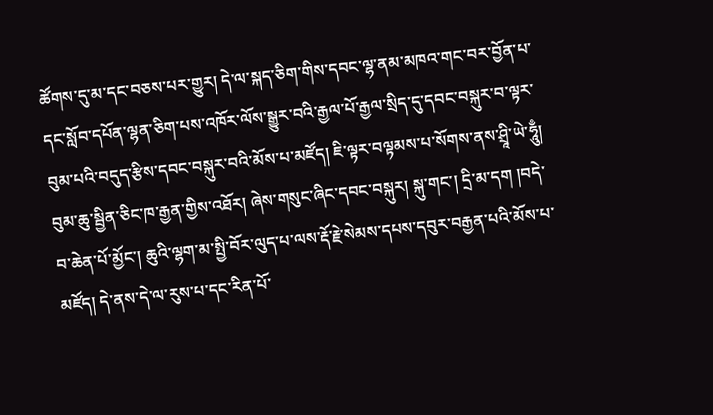ཚོགས་དུ་མ་དང་བཅས་པར་གྱུར། དེ་ལ་སྐད་ཅིག་གིས་དབང་ལྷ་ནམ་མཁའ་གང་བར་བྱོན་པ་དང་སློབ་དཔོན་ལྷན་ཅིག་པས་འཁོར་ལོས་སྒྱུར་བའི་རྒྱལ་པོ་རྒྱལ་སྲིད་དུ་དབང་བསྐུར་བ་ལྟར་བུམ་པའི་བདུད་རྩིས་དབང་བསྐུར་བའི་མོས་པ་མཛོད། ཇི་ལྟར་བལྟམས་པ་སོགས་ནས་ཤྲཱི་ཡེ་ཧཱུྃ། བུམ་ཆུ་སྦྱིན་ཅིང་ཁ་རྒྱན་གྱིས་འཐོར། ཞེས་གསུང་ཞིང་དབང་བསྐུར། སྐུ་གང་། དྲི་མ་དག །བདེ་བ་ཆེན་པོ་མྱོང་། ཆུའི་ལྷག་མ་སྤྱི་བོར་ལུད་པ་ལས་རྡོ་རྗེ་སེམས་དཔས་དབུར་བརྒྱན་པའི་མོས་པ་མཛོད། དེ་ནས་དེ་ལ་རུས་པ་དང་རིན་པོ་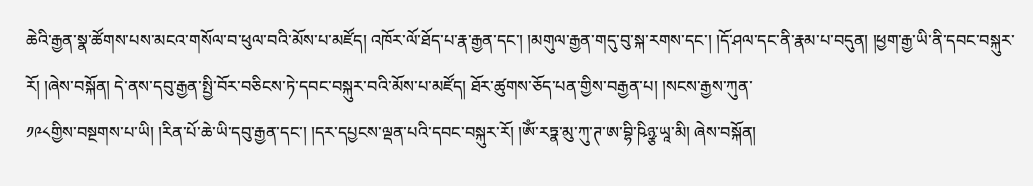ཆེའི་རྒྱན་སྣ་ཚོགས་པས་མངའ་གསོལ་བ་ཕུལ་བའི་མོས་པ་མཛོད། འཁོར་ལོ་ཐོད་པ་རྣ་རྒྱན་དང་། །མགུལ་རྒྱན་གདུ་བུ་སྐ་རགས་དང་། །དོ་ཤལ་དང་ནི་རྣམ་པ་བདུན། །ཕྱག་རྒྱ་ཡི་ནི་དབང་བསྐུར་རོ། །ཞེས་བསྐོན། དེ་ནས་དབུ་རྒྱན་སྤྱི་བོར་བཅིངས་ཏེ་དབང་བསྐུར་བའི་མོས་པ་མཛོད། ཐོར་ཚུགས་ཅོད་པན་གྱིས་བརྒྱན་པ། །སངས་རྒྱས་ཀུན་
༡༩༨གྱིས་བསྔགས་པ་ཡི། །རིན་པོ་ཆེ་ཡི་དབུ་རྒྱན་དང་། །དར་དཔྱངས་ལྡན་པའི་དབང་བསྐུར་རོ། །ༀ་རཏྣ་མུ་ཀུ་ཊ་ཨ་བྷི་ཥིཉྩ་ཡཱ་མི། ཞེས་བསྐོན།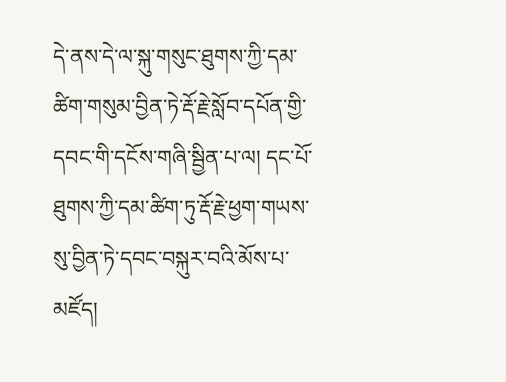དེ་ནས་དེ་ལ་སྐུ་གསུང་ཐུགས་ཀྱི་དམ་ཚིག་གསུམ་བྱིན་ཏེ་རྡོ་རྗེ་སློབ་དཔོན་གྱི་དབང་གི་དངོས་གཞི་སྦྱིན་པ་ལ། དང་པོ་ཐུགས་ཀྱི་དམ་ཚིག་ཏུ་རྡོ་རྗེ་ཕྱག་གཡས་སུ་བྱིན་ཏེ་དབང་བསྐུར་བའི་མོས་པ་མཛོད།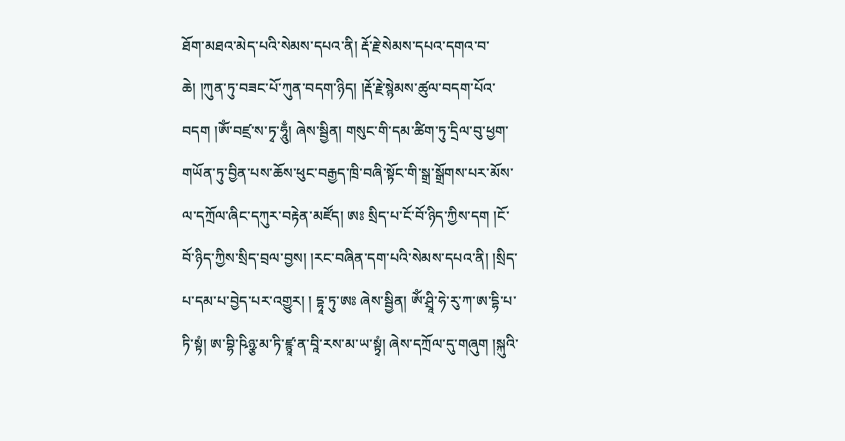ཐོག་མཐའ་མེད་པའི་སེམས་དཔའ་ནི། རྡོ་རྗེ་སེམས་དཔའ་དགའ་བ་ཆེ། །ཀུན་ཏུ་བཟང་པོ་ཀུན་བདག་ཉིད། །རྡོ་རྗེ་སྙེམས་ཚུལ་བདག་པོའ་བདག །ༀ་བཛྲ་ས་ཏྭ་ཧཱུྃ། ཞེས་སྦྱིན། གསུང་གི་དམ་ཚིག་ཏུ་དྲིལ་བུ་ཕྱག་གཡོན་ཏུ་བྱིན་པས་ཆོས་ཕུང་བརྒྱད་ཁྲི་བཞི་སྟོང་གི་སྒྲ་སྒྲོགས་པར་མོས་ལ་དཀྲོལ་ཞིང་དཀུར་བརྟེན་མཛོད། ཨཿ སྲིད་པ་ངོ་བོ་ཉིད་ཀྱིས་དག །ངོ་བོ་ཉིད་ཀྱིས་སྲིད་བྲལ་བྱས། །རང་བཞིན་དག་པའི་སེམས་དཔའ་ནི། །སྲིད་པ་དམ་པ་བྱེད་པར་འགྱུར། ། དྷཱ་ཏུ་ཨཿ ཞེས་སྦྱིན། ༀ་ཤྲཱི་ཧེ་རུ་ཀ་ཨ་དྷི་པ་ཏི་སྟཾ། ཨ་བྷི་ཥིཉྩ་མ་ཏི་ཛྙཱ་ན་བཱི་རས་མ་ཡ་སྟྭཾ། ཞེས་དཀྲོལ་དུ་གཞུག །སྐུའི་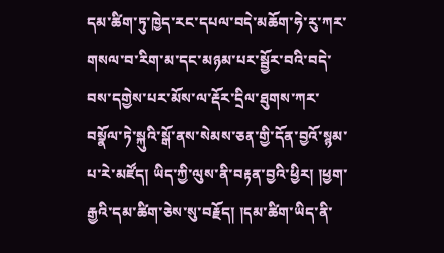དམ་ཚིག་ཏུ་ཁྱེད་རང་དཔལ་བདེ་མཆོག་ཧེ་རུ་ཀར་གསལ་བ་རིག་མ་དང་མཉམ་པར་སྦྱོར་བའི་བདེ་བས་དགྱེས་པར་མོས་ལ་རྡོར་དྲིལ་ཐུགས་ཀར་བསྣོལ་ཏེ་སྐུའི་སྒོ་ནས་སེམས་ཅན་གྱི་དོན་བྱའོ་སྙམ་པ་རེ་མཛོད། ཡིད་ཀྱི་ལུས་ནི་བརྟན་བྱའི་ཕྱིར། །ཕྱག་རྒྱའི་དམ་ཚིག་ཅེས་སུ་བརྗོད། །དམ་ཚིག་ཡིད་ནི་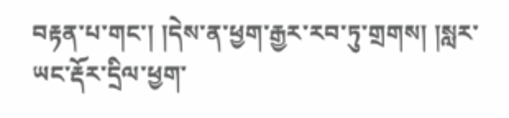བརྟན་པ་གང་། །དེས་ན་ཕྱག་རྒྱར་རབ་ཏུ་གྲགས། །སླར་ཡང་རྡོར་དྲིལ་ཕྱག་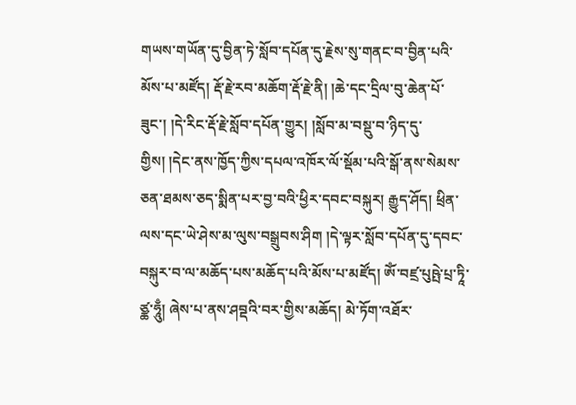གཡས་གཡོན་དུ་བྱིན་ཏེ་སློབ་དཔོན་དུ་རྗེས་སུ་གནང་བ་བྱིན་པའི་མོས་པ་མཛོད། རྡོ་རྗེ་རབ་མཆོག་རྡོ་རྗེ་ནི། །ཆེ་དང་དྲིལ་བུ་ཆེན་པོ་ཟུང་། །དེ་རིང་རྡོ་རྗེ་སློབ་དཔོན་གྱུར། །སློབ་མ་བསྡུ་བ་ཉིད་དུ་གྱིས། །དེང་ནས་ཁྱོད་ཀྱིས་དཔལ་འཁོར་ལོ་སྡོམ་པའི་སྒོ་ནས་སེམས་ཅན་ཐམས་ཅད་སྨིན་པར་བྱ་བའི་ཕྱིར་དབང་བསྐུར། རྒྱུད་ཤོད། ཕྲིན་ལས་དང་ཡེ་ཤེས་མ་ལུས་བསྒྲུབས་ཤིག །དེ་ལྟར་སློབ་དཔོན་དུ་དབང་བསྐུར་བ་ལ་མཆོད་པས་མཆོད་པའི་མོས་པ་མཛོད། ༀ་བཛྲ་པུཥྤེ་པྲ་ཏཱི་ཙྪ་ཧཱུྃ། ཞེས་པ་ནས་ཤབྡའི་བར་གྱིས་མཆོད། མེ་ཏོག་འཐོར་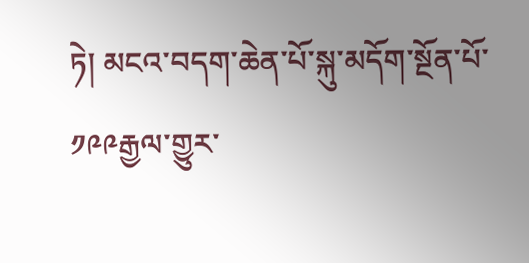ཏེ། མངའ་བདག་ཆེན་པོ་སྐུ་མདོག་སྔོན་པོ་
༡༩༩རྒྱལ་གྱུར་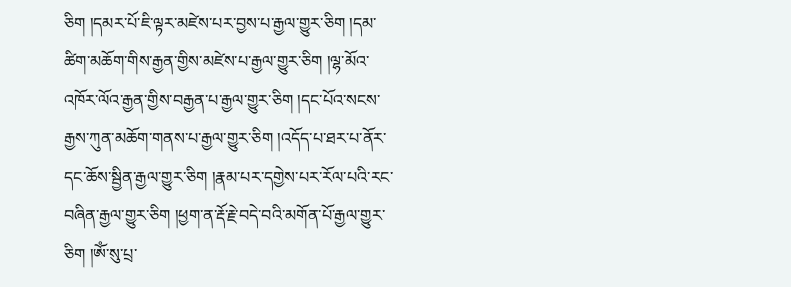ཅིག །དམར་པོ་ཇི་ལྟར་མཛེས་པར་བྱས་པ་རྒྱལ་གྱུར་ཅིག །དམ་ཚིག་མཆོག་གིས་རྒྱན་གྱིས་མཛེས་པ་རྒྱལ་གྱུར་ཅིག །ལྷ་མོའ་འཁོར་ལོའ་རྒྱན་གྱིས་བརྒྱན་པ་རྒྱལ་གྱུར་ཅིག །དང་པོའ་སངས་རྒྱས་ཀུན་མཆོག་གནས་པ་རྒྱལ་གྱུར་ཅིག །འདོད་པ་ཐར་པ་ནོར་དང་ཆོས་སྦྱིན་རྒྱལ་གྱུར་ཅིག །རྣམ་པར་དགྱེས་པར་རོལ་པའི་རང་བཞིན་རྒྱལ་གྱུར་ཅིག །ཕྱག་ན་རྡོ་རྗེ་བདེ་བའི་མགོན་པོ་རྒྱལ་གྱུར་ཅིག །ༀ་སུ་པྲ་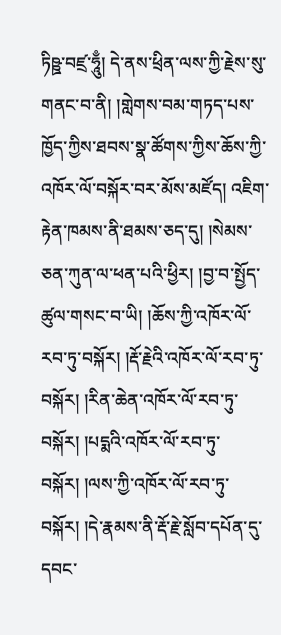ཏིཥྛ་བཛྲ་ཧཱུྃ། དེ་ནས་ཕྲིན་ལས་ཀྱི་རྗེས་སུ་གནང་བ་ནི། །གླེགས་བམ་གཏད་པས་ཁྱོད་ཀྱིས་ཐབས་སྣ་ཚོགས་ཀྱིས་ཆོས་ཀྱི་འཁོར་ལོ་བསྐོར་བར་མོས་མཛོད། འཇིག་རྟེན་ཁམས་ནི་ཐམས་ཅད་དུ། །སེམས་ཅན་ཀུན་ལ་ཕན་པའི་ཕྱིར། །བྱ་བ་སྤྱོད་ཚུལ་གསང་བ་ཡི། །ཆོས་ཀྱི་འཁོར་ལོ་རབ་ཏུ་བསྐོར། །རྡོ་རྗེའི་འཁོར་ལོ་རབ་ཏུ་བསྐོར། །རིན་ཆེན་འཁོར་ལོ་རབ་ཏུ་བསྐོར། །པདྨའི་འཁོར་ལོ་རབ་ཏུ་བསྐོར། །ལས་ཀྱི་འཁོར་ལོ་རབ་ཏུ་བསྐོར། །དེ་རྣམས་ནི་རྡོ་རྗེ་སློབ་དཔོན་དུ་དབང་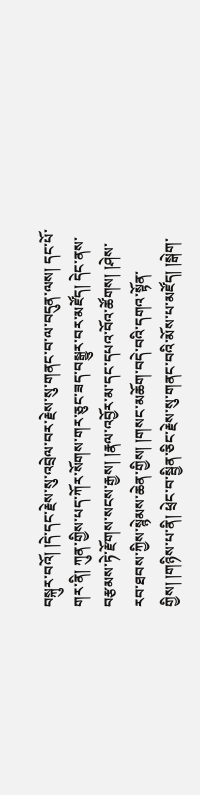བསྐུར་བའོ། །དེ་དང་རྗེས་སུ་འབྲེལ་བར་རྗེས་སུ་གནང་བ་ལ་བདུན་ལས། དང་པོ་གར་ནི། ཀུན་གྱིས་པད་ཀོར་སོགས་གར་ཅུང་ཟད་བསྒྱུར་བར་མཛོད། དེང་ནས་བརྩམས་ཏེ་རྫོགས་སངས་རྒྱས། །རྣལ་འབྱོར་མ་དང་དཔའ་བོའ་ཚོགས། །ཤེས་རབ་ཐབས་ཀྱིས་སྙེམས་ཆེན་གྱིས། །གསང་མཆོག་བདེ་བའི་དགའ་སྟོན་གྱིས། །གཉིས་པ་ནི། ཕྲེང་བ་སྦྱིན་ཅིང་རྗེས་སུ་གནང་བའི་མོས་པ་མཛོད། །སྒེག་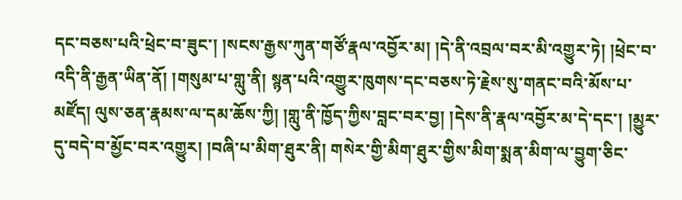དང་བཅས་པའི་ཕྲེང་བ་ཟུང་། །སངས་རྒྱས་ཀུན་གཙོ་རྣལ་འབྱོར་མ། །དེ་ནི་འབྲལ་བར་མི་འགྱུར་ཏེ། །ཕྲེང་བ་འདི་ནི་རྒྱན་ཡིན་ནོ། །གསུམ་པ་གླུ་ནི། སྙན་པའི་འགྱུར་ཁུགས་དང་བཅས་ཏེ་རྗེས་སུ་གནང་བའི་མོས་པ་མཛོད། ལུས་ཅན་རྣམས་ལ་དམ་ཆོས་ཀྱི། །གླུ་ནི་ཁྱོད་ཀྱིས་བླང་བར་བྱ། །དེས་ནི་རྣལ་འབྱོར་མ་དེ་དང་། །མྱུར་དུ་བདེ་བ་མྱོང་བར་འགྱུར། །བཞི་པ་མིག་ཐུར་ནི། གསེར་གྱི་མིག་ཐུར་གྱིས་མིག་སྨན་མིག་ལ་བྱུག་ཅིང་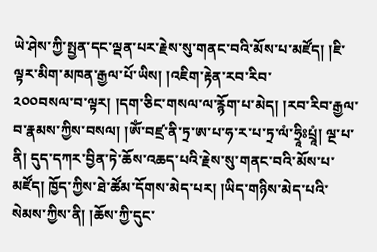ཡེ་ཤེས་ཀྱི་སྤྱན་དང་ལྡན་པར་རྗེས་སུ་གནང་བའི་མོས་པ་མཛོད། །ཇི་ལྟར་མིག་མཁན་རྒྱལ་པོ་ཡིས། །འཇིག་རྟེན་རབ་རིབ་
༢༠༠བསལ་བ་ལྟར། །དག་ཅིང་གསལ་ལ་རྙོག་པ་མེད། །རབ་རིབ་རྒྱལ་བ་རྣམས་ཀྱིས་བསལ། །ༀ་བཛྲ་ནི་ཏྲ་ཨ་པ་ཧ་ར་པ་ཏྲ་ལཾ་ཧྲཱིཿཔྲཱཾ། ལྔ་པ་ནི། དུད་དཀར་བྱིན་ཏེ་ཆོས་འཆད་པའི་རྗེས་སུ་གནང་བའི་མོས་པ་མཛོད། ཁྱོད་ཀྱིས་ཐེ་ཚོམ་དོགས་མེད་པར། །ཡིད་གཉིས་མེད་པའི་སེམས་ཀྱིས་ནི། །ཆོས་ཀྱི་དུང་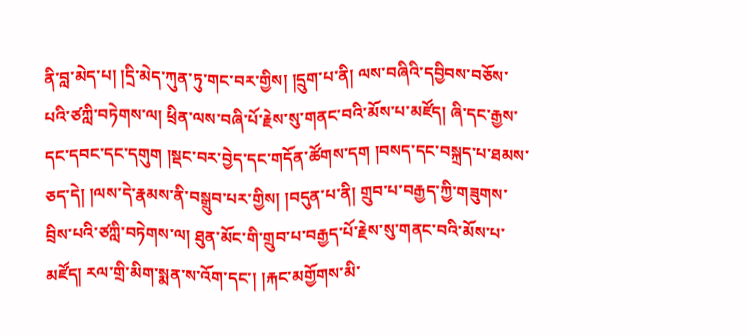ནི་བླ་མེད་པ། །དྲི་མེད་ཀུན་ཏུ་གང་བར་གྱིས། །དྲུག་པ་ནི། ལས་བཞིའི་དབྱིབས་བཅོས་པའི་ཙཀླི་བཏེགས་ལ། ཕྲིན་ལས་བཞི་པོ་རྗེས་སུ་གནང་བའི་མོས་པ་མཛོད། ཞི་དང་རྒྱས་དང་དབང་དང་དགུག །སྡང་བར་བྱེད་དང་གདོན་ཚོགས་དག །བསད་དང་བསྐྲད་པ་ཐམས་ཅད་དེ། །ལས་དེ་རྣམས་ནི་བསྒྲུབ་པར་གྱིས། །བདུན་པ་ནི། གྲུབ་པ་བརྒྱད་ཀྱི་གཟུགས་བྲིས་པའི་ཙཀླི་བཏེགས་ལ། ཐུན་མོང་གི་གྲུབ་པ་བརྒྱད་པོ་རྗེས་སུ་གནང་བའི་མོས་པ་མཛོད། རལ་གྲི་མིག་སྨན་ས་འོག་དང་། །རྐང་མགྱོགས་མི་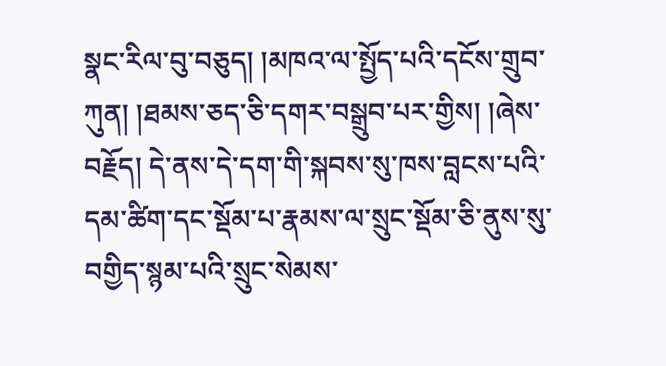སྣང་རིལ་བུ་བཅུད། །མཁའ་ལ་སྤྱོད་པའི་དངོས་གྲུབ་ཀུན། །ཐམས་ཅད་ཅི་དགར་བསྒྲུབ་པར་གྱིས། །ཞེས་བརྗོད། དེ་ནས་དེ་དག་གི་སྐབས་སུ་ཁས་བླངས་པའི་དམ་ཚིག་དང་སྡོམ་པ་རྣམས་ལ་སྲུང་སྡོམ་ཅི་ནུས་སུ་བགྱིད་སྙམ་པའི་སྲུང་སེམས་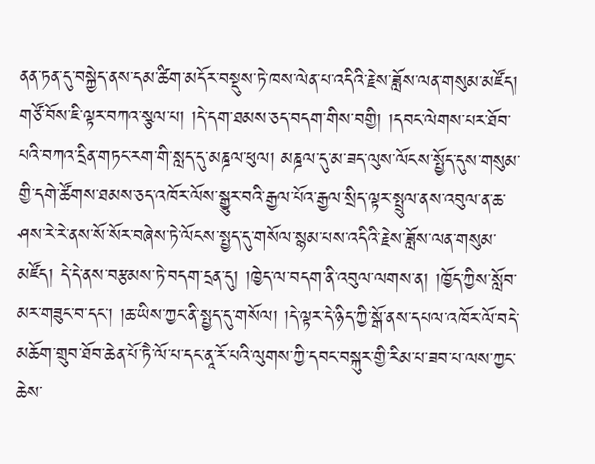ནན་ཏན་དུ་བསྐྱེད་ནས་དམ་ཚིག་མདོར་བསྡུས་ཏེ་ཁས་ལེན་པ་འདིའི་རྗེས་ཟློས་ལན་གསུམ་མཛོད། གཙོ་བོས་ཇི་ལྟར་བཀའ་སྩལ་པ། །དེ་དག་ཐམས་ཅད་བདག་གིས་བགྱི། །དབང་ལེགས་པར་ཐོབ་པའི་བཀའ་དྲིན་གཏང་རག་གི་སླད་དུ་མཎྜལ་ཕུལ། མཎྜལ་དུ་མ་ཟད་ལུས་ལོངས་སྤྱོད་དུས་གསུམ་གྱི་དགེ་ཚོགས་ཐམས་ཅད་འཁོར་ལོས་སྒྱུར་བའི་རྒྱལ་པོའ་རྒྱལ་སྲིད་ལྟར་སྤྲུལ་ནས་འབུལ་ན་ཆ་ཤས་རེ་རེ་ནས་སོ་སོར་བཞེས་ཏེ་ལོངས་སྤྱད་དུ་གསོལ་སྙམ་པས་འདིའི་རྗེས་ཟློས་ལན་གསུམ་མཛོད། དེ་དེ་ནས་བརྩམས་ཏེ་བདག་དྲན་དུ། །ཁྱེད་ལ་བདག་ནི་འབུལ་ལགས་ན། །ཁྱོད་ཀྱིས་སློབ་མར་གཟུང་བ་དང་། །ཆ་ཡིས་ཀྱང་ནི་སྤྱད་དུ་གསོལ། །དེ་ལྟར་དེ་ཉིད་ཀྱི་སྒོ་ནས་དཔལ་འཁོར་ལོ་བདེ་མཆོག་གྲུབ་ཐོབ་ཆེན་པོ་ཏཻ་ལོ་པ་དང་ནཱ་རོ་པའི་ལུགས་ཀྱི་དབང་བསྐུར་གྱི་རིམ་པ་ཟབ་པ་ལས་ཀྱང་ཆེས་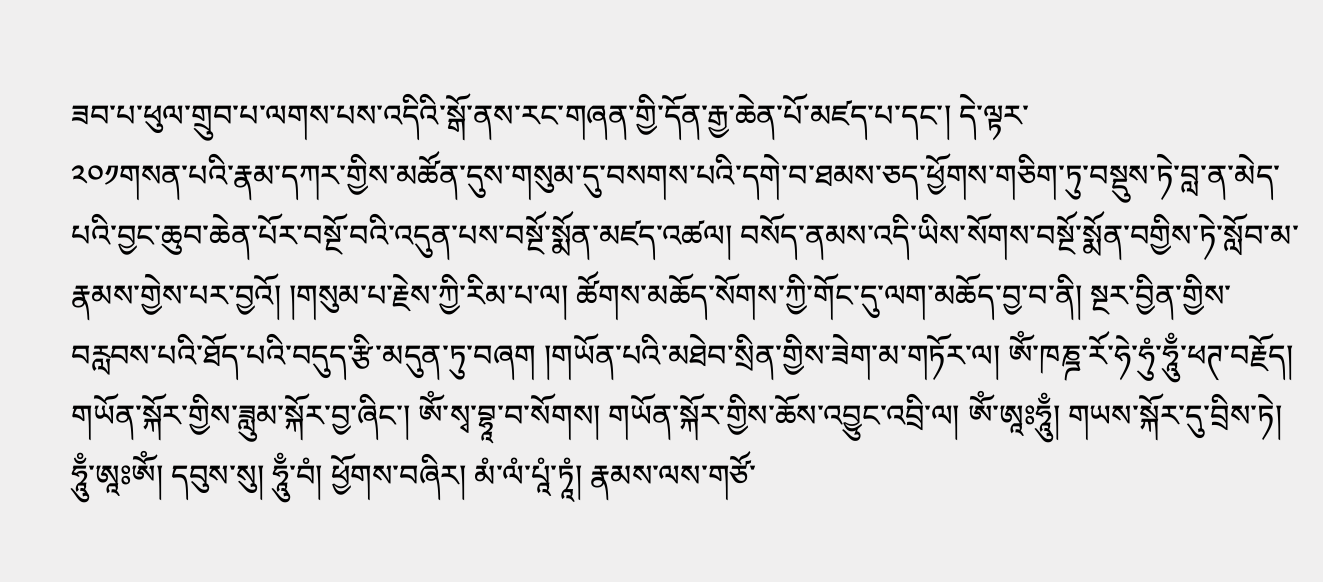ཟབ་པ་ཕུལ་གྲུབ་པ་ལགས་པས་འདིའི་སྒོ་ནས་རང་གཞན་གྱི་དོན་རྒྱ་ཆེན་པོ་མཛད་པ་དང་། དེ་ལྟར་
༢༠༡གསན་པའི་རྣམ་དཀར་གྱིས་མཚོན་དུས་གསུམ་དུ་བསགས་པའི་དགེ་བ་ཐམས་ཅད་ཕྱོགས་གཅིག་ཏུ་བསྡུས་ཏེ་བླ་ན་མེད་པའི་བྱང་ཆུབ་ཆེན་པོར་བསྔོ་བའི་འདུན་པས་བསྔོ་སྨོན་མཛད་འཚལ། བསོད་ནམས་འདི་ཡིས་སོགས་བསྔོ་སྨོན་བགྱིས་ཏེ་སློབ་མ་རྣམས་གྱེས་པར་བྱའོ། །གསུམ་པ་རྗེས་ཀྱི་རིམ་པ་ལ། ཚོགས་མཆོད་སོགས་ཀྱི་གོང་དུ་ལག་མཆོད་བྱ་བ་ནི། སྔར་བྱིན་གྱིས་བརླབས་པའི་ཐོད་པའི་བདུད་རྩི་མདུན་ཏུ་བཞག །གཡོན་པའི་མཐེབ་སྲིན་གྱིས་ཟེག་མ་གཏོར་ལ། ༀ་ཁཎྜ་རོ་ཧེ་ཧུཾ་ཧཱུྃ་ཕཊ་བརྗོད། གཡོན་སྐོར་གྱིས་ཟླུམ་སྐོར་བྱ་ཞིང་། ༀ་སྭ་བྷཱ་བ་སོགས། གཡོན་སྐོར་གྱིས་ཆོས་འབྱུང་འབྲི་ལ། ༀ་ཨཱཿཧཱུྃ། གཡས་སྐོར་དུ་བྲིས་ཏེ། ཧཱུྃ་ཨཱཿༀ། དབུས་སུ། ཧཱུྃ་བཾ། ཕྱོགས་བཞིར། མཾ་ལཾ་པཱཾ་ཏཱཾ། རྣམས་ལས་གཙོ་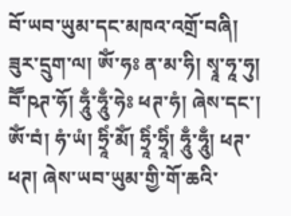བོ་ཡབ་ཡུམ་དང་མཁའ་འགྲོ་བཞི། ཟུར་དྲུག་ལ། ༀ་ཧཿ ན་མ་ཧི། སྭཱ་ཧཱ་ཧུ། བཽ་ཥཊ་ཧོ། ཧཱུྃ་ཧཱུྃ་ཧེཿ ཕཊ་ཧཾ། ཞེས་དང་། ༀ་བཾ། ཧཾ་ཡཾ། ཧྲཱིཾ་མོཾ། ཧྲཱིཾ་ཧྲཱིཾ། ཧཱུྃ་ཧཱུྃ། ཕཊ་ཕཊ། ཞེས་ཡབ་ཡུམ་གྱི་གོ་ཆའི་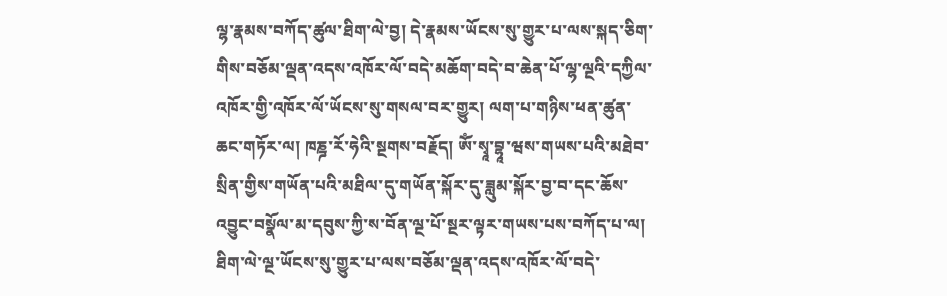ལྷ་རྣམས་བཀོད་ཚུལ་ཐིག་ལེ་བྱ། དེ་རྣམས་ཡོངས་སུ་གྱུར་པ་ལས་སྐད་ཅིག་གིས་བཅོམ་ལྡན་འདས་འཁོར་ལོ་བདེ་མཆོག་བདེ་བ་ཆེན་པོ་ལྷ་ལྔའི་དཀྱིལ་འཁོར་གྱི་འཁོར་ལོ་ཡོངས་སུ་གསལ་བར་གྱུར། ལག་པ་གཉིས་ཕན་ཚུན་ཆང་གཏོར་ལ། ཁཎྜ་རོ་ཧེའི་སྔགས་བརྗོད། ༀ་སྭཱ་བྷཱ་ཝས་གཡས་པའི་མཐེབ་སྲིན་གྱིས་གཡོན་པའི་མཐིལ་དུ་གཡོན་སྐོར་དུ་ཟླུམ་སྐོར་བྱ་བ་དང་ཆོས་འབྱུང་བསྣོལ་མ་དབུས་ཀྱི་ས་བོན་ལྔ་པོ་སྔར་ལྟར་གཡས་པས་བཀོད་པ་ལ། ཐིག་ལེ་ལྔ་ཡོངས་སུ་གྱུར་པ་ལས་བཅོམ་ལྡན་འདས་འཁོར་ལོ་བདེ་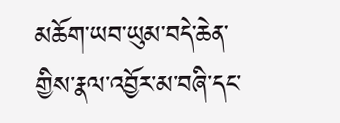མཆོག་ཡབ་ཡུམ་བདེ་ཆེན་གྱིས་རྣལ་འབྱོར་མ་བཞི་དང་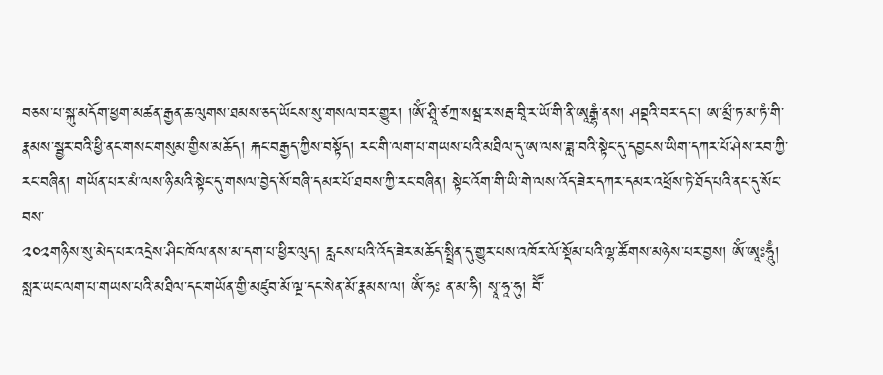བཅས་པ་སྐུ་མདོག་ཕྱག་མཚན་རྒྱན་ཆ་ལུགས་ཐམས་ཅད་ཡོངས་སུ་གསལ་བར་གྱུར། །ༀ་ཤྲཱི་ཙཀྲ་སམྦ་ར་སརྦ་བཱི་ར་ཡོ་གི་ནི་ཨཱརྒྷཾ་ནས། ཤབྡའི་བར་དང་། ཨ་མྲྀ་ཏ་མ་ཏཾ་གི་རྣམས་སྦྱར་བའི་ཕྱི་ནང་གསང་གསུམ་གྱིས་མཆོད། རྐང་བརྒྱད་ཀྱིས་བསྟོད། རང་གི་ལག་པ་གཡས་པའི་མཐིལ་དུ་ཨ་ལས་ཟླ་བའི་སྟེང་དུ་དབྱངས་ཡིག་དཀར་པོ་ཤེས་རབ་ཀྱི་རང་བཞིན། གཡོན་པར་མཾ་ལས་ཉི་མའི་སྟེང་དུ་གསལ་བྱེད་སོ་བཞི་དམར་པོ་ཐབས་ཀྱི་རང་བཞིན། སྟེང་འོག་གི་ཡི་གེ་ལས་འོད་ཟེར་དཀར་དམར་འཕྲོས་ཏེ་ཐོད་པའི་ནང་དུ་སོང་བས་
༢༠༢གཉིས་སུ་མེད་པར་འདྲེས་ཤིང་ཁོལ་ནས་མ་དག་པ་ཕྱིར་ལུད། རླངས་པའི་འོད་ཟེར་མཆོད་སྤྲིན་དུ་གྱུར་པས་འཁོར་ལོ་སྡོམ་པའི་ལྷ་ཚོགས་མཉེས་པར་བྱས། ༀ་ཨཱཿཧཱུྃ། སླར་ཡང་ལག་པ་གཡས་པའི་མཐིལ་དང་གཡོན་གྱི་མཛུབ་མོ་ལྔ་དང་སེན་མོ་རྣམས་ལ། ༀ་ཧཿ ན་མ་ཧི། སྭཱ་ཧཱ་ཧུ། བཽ་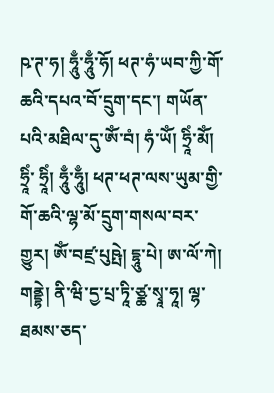ཥ་ཊ་ཧ། ཧཱུྃ་ཧཱུྃ་ཧོ། ཕཊ་ཧཾ་ཡབ་ཀྱི་གོ་ཆའི་དཔའ་བོ་དྲུག་དང་། གཡོན་པའི་མཐིལ་དུ་ༀ་བཾ། ཧཾ་ཡོཾ། ཧྲཱིཾ་མོཾ། ཧྲཱིཾ་ ཧྲཱིཾ། ཧཱུྃ་ཧཱུྃ། ཕཊ་ཕཊ་ལས་ཡུམ་གྱི་གོ་ཆའི་ལྷ་མོ་དྲུག་གསལ་བར་གྱུར། ༀ་བཛྲ་པུཥྤེ། དྷཱུ་པེ། ཨ་ལོ་ཀེ། གནྡྷེ། ནི་ཝི་དྱ་པྲ་ཏཱི་ཙྪ་སྭཱ་ཧཱ། ལྷ་ཐམས་ཅད་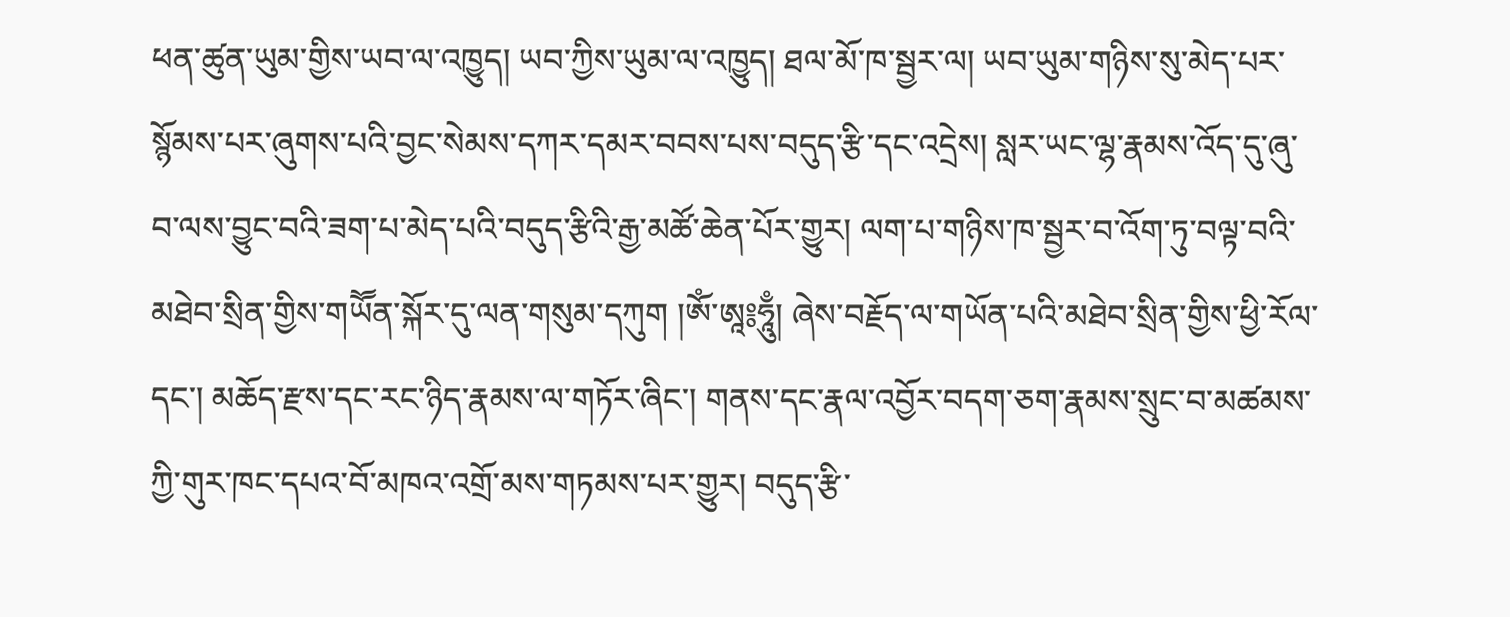ཕན་ཚུན་ཡུམ་གྱིས་ཡབ་ལ་འཁྱུད། ཡབ་ཀྱིས་ཡུམ་ལ་འཁྱུད། ཐལ་མོ་ཁ་སྦྱར་ལ། ཡབ་ཡུམ་གཉིས་སུ་མེད་པར་སྙོམས་པར་ཞུགས་པའི་བྱང་སེམས་དཀར་དམར་བབས་པས་བདུད་རྩི་དང་འདྲེས། སླར་ཡང་ལྷ་རྣམས་འོད་དུ་ཞུ་བ་ལས་བྱུང་བའི་ཟག་པ་མེད་པའི་བདུད་རྩིའི་རྒྱ་མཚོ་ཆེན་པོར་གྱུར། ལག་པ་གཉིས་ཁ་སྦྱར་བ་འོག་ཏུ་བལྟ་བའི་མཐེབ་སྲིན་གྱིས་གཡཽན་སྐོར་དུ་ལན་གསུམ་དཀུག །ༀ་ཨཱ༔ཧཱུྃ། ཞེས་བརྗོད་ལ་གཡོན་པའི་མཐེབ་སྲིན་གྱིས་ཕྱི་རོལ་དང་། མཆོད་རྫས་དང་རང་ཉིད་རྣམས་ལ་གཏོར་ཞིང་། གནས་དང་རྣལ་འབྱོར་བདག་ཅག་རྣམས་སྲུང་བ་མཚམས་ཀྱི་གུར་ཁང་དཔའ་བོ་མཁའ་འགྲོ་མས་གཏམས་པར་གྱུར། བདུད་རྩི་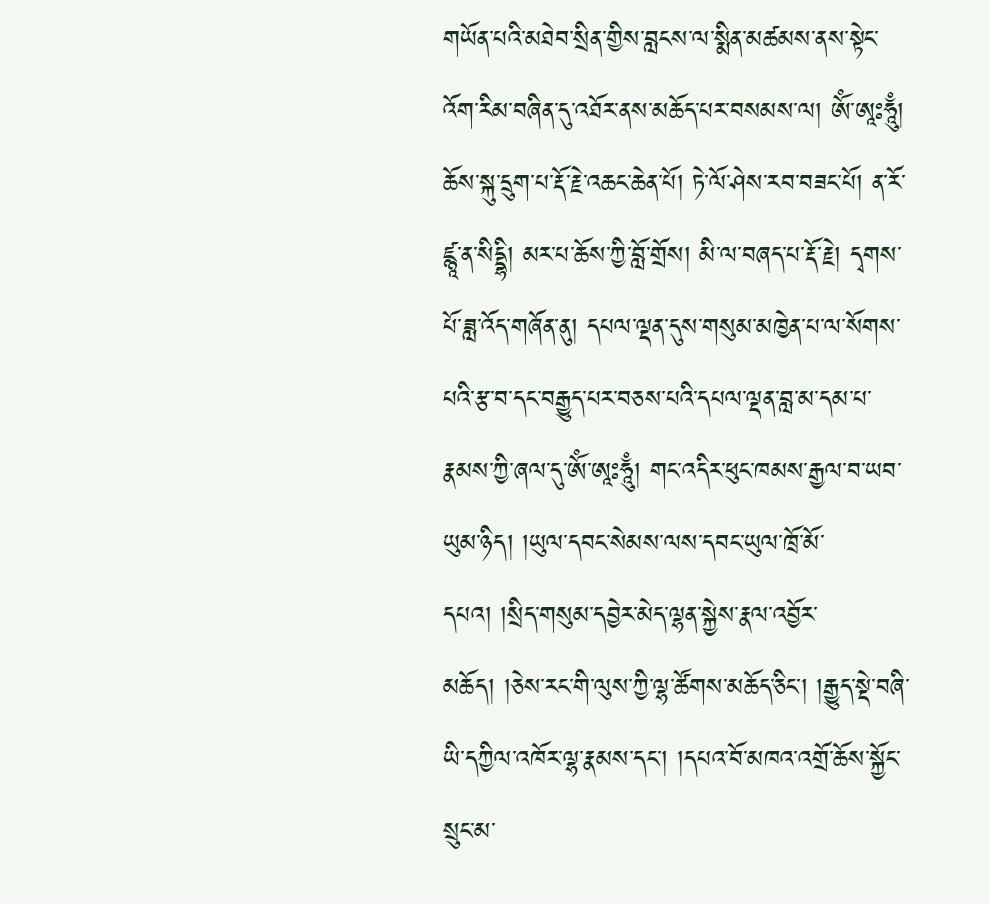གཡོན་པའི་མཐེབ་སྲིན་གྱིས་བླངས་ལ་སྨིན་མཚམས་ནས་སྟེང་འོག་རིམ་བཞིན་དུ་འཐོར་ནས་མཆོད་པར་བསམས་ལ། ༀ་ཨཱཿཧཱུྃ། ཆོས་སྐུ་དྲུག་པ་རྡོ་རྗེ་འཆང་ཆེན་པོ། ཏེ་ལོ་ཤེས་རབ་བཟང་པོ། ན་རོ་ཛྙཱ་ན་སིདྡྷི། མར་པ་ཆོས་ཀྱི་བློ་གྲོས། མི་ལ་བཞད་པ་རྡོ་རྗེ། དྭགས་པོ་ཟླ་འོད་གཞོན་ནུ། དཔལ་ལྡན་དུས་གསུམ་མཁྱེན་པ་ལ་སོགས་པའི་རྩ་བ་དང་བརྒྱུད་པར་བཅས་པའི་དཔལ་ལྡན་བླ་མ་དམ་པ་རྣམས་ཀྱི་ཞལ་དུ་ༀ་ཨཱཿཧཱུྃ། གང་འདིར་ཕུང་ཁམས་རྒྱལ་བ་ཡབ་ཡུམ་ཉིད། །ཡུལ་དབང་སེམས་ལས་དབང་ཡུལ་ཁྲོ་མོ་དཔའ། །སྲིད་གསུམ་དབྱེར་མེད་ལྷན་སྐྱེས་རྣལ་འབྱོར་མཆོད། །ཅེས་རང་གི་ལུས་ཀྱི་ལྷ་ཚོགས་མཆོད་ཅིང་། །རྒྱུད་སྡེ་བཞི་ཡི་དཀྱིལ་འཁོར་ལྷ་རྣམས་དང་། །དཔའ་བོ་མཁའ་འགྲོ་ཆོས་སྐྱོང་སྲུང་མ་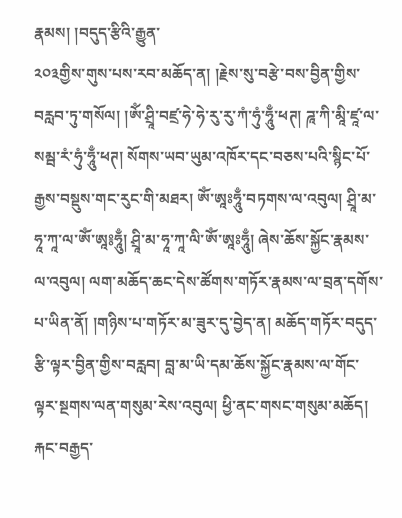རྣམས། །བདུད་རྩིའི་རྒྱུན་
༢༠༣གྱིས་གུས་པས་རབ་མཆོད་ན། །རྗེས་སུ་བརྩེ་བས་བྱིན་གྱིས་བརླབ་ཏུ་གསོལ། །ༀ་ཤྲཱི་བཛྲ་ཧེ་ཧེ་རུ་རུ་ཀཾ་ཧུཾ་ཧཱུྃ་ཕཊ། ཌཱ་ཀི་མཱི་ཛཱ་ལ་སམྦ་རཾ་ཧུཾ་ཧཱུྃ་ཕཊ། སོགས་ཡབ་ཡུམ་འཁོར་དང་བཅས་པའི་སྙིང་པོ་རྒྱས་བསྡུས་གང་རུང་གི་མཐར། ༀ་ཨཱཿཧཱུྃ་བཏགས་ལ་འབུལ། ཤྲཱི་མ་ཧཱ་ཀཱ་ལ་ༀ་ཨཱ༔ཧཱུྃ། ཤྲཱི་མ་ཧཱ་ཀཱ་ལི་ༀ་ཨཱཿཧཱུྃ། ཞེས་ཆོས་སྐྱོང་རྣམས་ལ་འབུལ། ལག་མཆོད་ཆང་དེས་ཚོགས་གཏོར་རྣམས་ལ་བྲན་དགོས་པ་ཡིན་ནོ། །གཉིས་པ་གཏོར་མ་ཟུར་དུ་བྱེད་ན། མཆོད་གཏོར་བདུད་རྩི་ལྟར་བྱིན་གྱིས་བརླབ། བླ་མ་ཡི་དམ་ཆོས་སྐྱོང་རྣམས་ལ་གོང་ལྟར་སྔགས་ལན་གསུམ་རེས་འབུལ། ཕྱི་ནང་གསང་གསུམ་མཆོད། རྐང་བརྒྱད་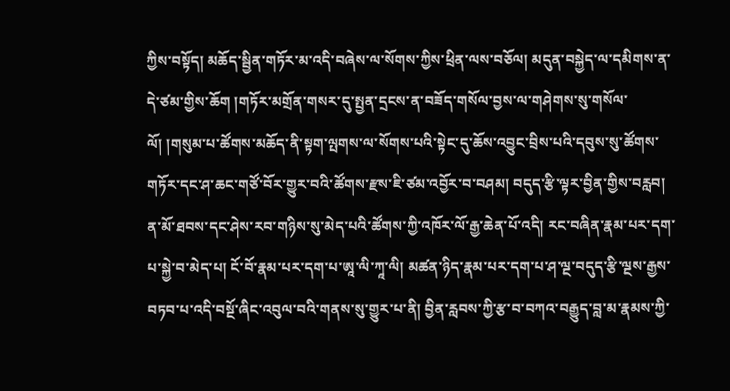ཀྱིས་བསྟོད། མཆོད་སྦྱིན་གཏོར་མ་འདི་བཞེས་ལ་སོགས་ཀྱིས་ཕྲིན་ལས་བཅོལ། མདུན་བསྐྱེད་ལ་དམིགས་ན་དེ་ཙམ་གྱིས་ཆོག །གཏོར་མགྲོན་གསར་དུ་སྤྱན་དྲངས་ན་བཟོད་གསོལ་བྱས་ལ་གཤེགས་སུ་གསོལ་ལོ། །གསུམ་པ་ཚོགས་མཆོད་ནི་སྟག་ལྤགས་ལ་སོགས་པའི་སྟེང་དུ་ཆོས་འབྱུང་བྲིས་པའི་དབུས་སུ་ཚོགས་གཏོར་དང་ཤ་ཆང་གཙོ་བོར་གྱུར་བའི་ཚོགས་རྫས་ཇི་ཙམ་འབྱོར་བ་བཤམ། བདུད་རྩི་ལྟར་བྱིན་གྱིས་བརླབ། ན་མོ་ཐབས་དང་ཤེས་རབ་གཉིས་སུ་མེད་པའི་ཚོགས་ཀྱི་འཁོར་ལོ་རྒྱ་ཆེན་པོ་འདི། རང་བཞིན་རྣམ་པར་དག་པ་སྐྱེ་བ་མེད་པ། ངོ་བོ་རྣམ་པར་དག་པ་ཨཱ་ལི་ཀཱ་ལི། མཚན་ཉིད་རྣམ་པར་དག་པ་ཤ་ལྔ་བདུད་རྩི་ལྔས་རྒྱས་བཏབ་པ་འདི་བསྔོ་ཞིང་འབུལ་བའི་གནས་སུ་གྱུར་པ་ནི། བྱིན་རླབས་ཀྱི་རྩ་བ་བཀའ་བརྒྱུད་བླ་མ་རྣམས་ཀྱི་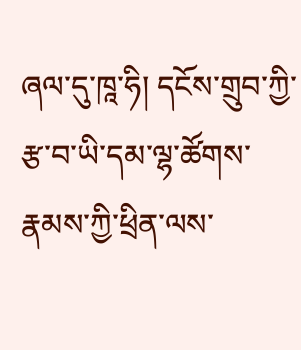ཞལ་དུ་ཁཱ་ཧི། དངོས་གྲུབ་ཀྱི་རྩ་བ་ཡི་དམ་ལྷ་ཚོགས་རྣམས་ཀྱི་ཕྲིན་ལས་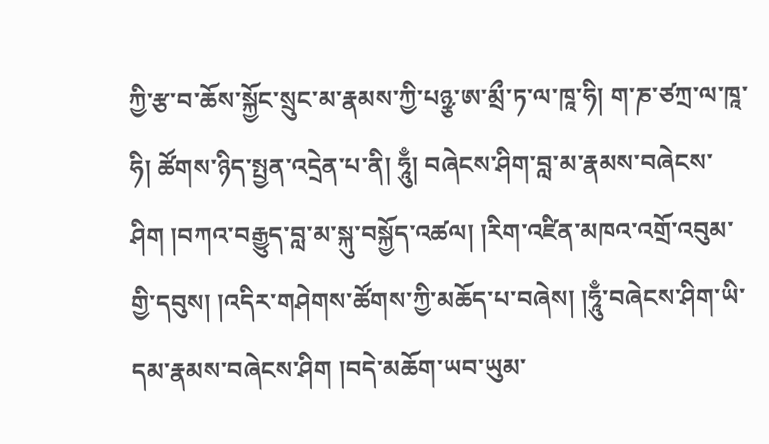ཀྱི་རྩ་བ་ཆོས་སྐྱོང་སྲུང་མ་རྣམས་ཀྱི་པཉྩ་ཨ་མྲྀ་ཏ་ལ་ཁཱ་ཧི། ག་ཎ་ཙཀྲ་ལ་ཁཱ་ཧི། ཚོགས་ཉིད་སྤྱན་འདྲེན་པ་ནི། ཧཱུྃ། བཞེངས་ཤིག་བླ་མ་རྣམས་བཞེངས་ཤིག །བཀའ་བརྒྱུད་བླ་མ་སྐུ་བསྐྱོད་འཚལ། །རིག་འཛིན་མཁའ་འགྲོ་འབུམ་གྱི་དབུས། །འདིར་གཤེགས་ཚོགས་ཀྱི་མཆོད་པ་བཞེས། །ཧཱུྃ་བཞེངས་ཤིག་ཡི་དམ་རྣམས་བཞེངས་ཤིག །བདེ་མཆོག་ཡབ་ཡུམ་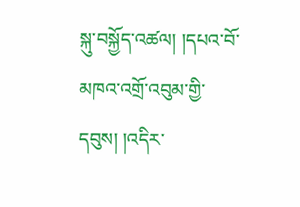སྐུ་བསྐྱོད་འཚལ། །དཔའ་བོ་མཁའ་འགྲོ་འབུམ་གྱི་དབུས། །འདིར་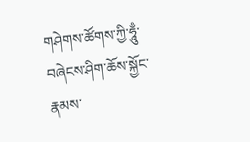གཤེགས་ཚོགས་ཀྱི་ཧཱུྃ་བཞེངས་ཤིག་ཆོས་སྐྱོང་རྣམས་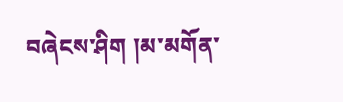བཞེངས་ཤིག །མ་མགོན་